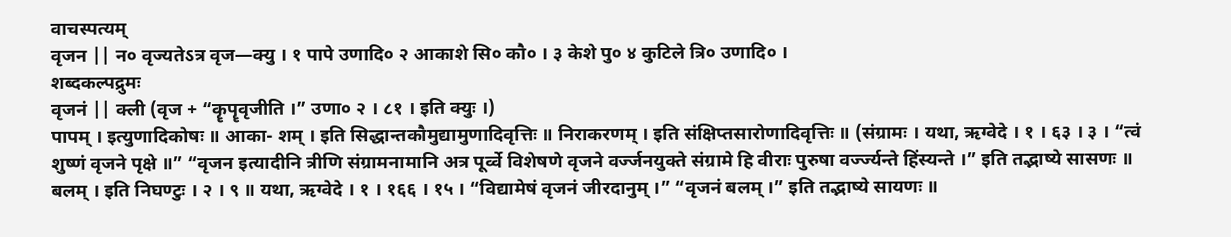वाचस्पत्यम्
वृजन || न० वृज्यतेऽत्र वृज—क्यु । १ पापे उणादि० २ आकाशे सि० कौ० । ३ केशे पु० ४ कुटिले त्रि० उणादि० ।
शब्दकल्पद्रुमः
वृजनं || क्ली (वृज + “कॄपॄवृजीति ।” उणा० २ । ८१ । इति क्युः ।)
पापम् । इत्युणादिकोषः ॥ आका- शम् । इति सिद्धान्तकौमुद्यामुणादिवृत्तिः ॥ निराकरणम् । इति संक्षिप्तसारोणादिवृत्तिः ॥ (संग्रामः । यथा, ऋग्वेदे । १ । ६३ । ३ । “त्वं शुष्णं वृजने पृक्षे ॥” “वृजन इत्यादीनि त्रीणि संग्रामनामानि अत्र पूर्व्वे विशेषणे वृजने वर्ज्जनयुक्ते संग्रामे हि वीराः पुरुषा वर्ज्ज्यन्ते हिंस्यन्ते ।” इति तद्भाष्ये सासणः ॥ बलम् । इति निघण्टुः । २ । ९ ॥ यथा, ऋग्वेदे । १ । १६६ । १५ । “विद्यामेषं वृजनं जीरदानुम् ।” “वृजनं बलम् ।” इति तद्भाष्ये सायणः ॥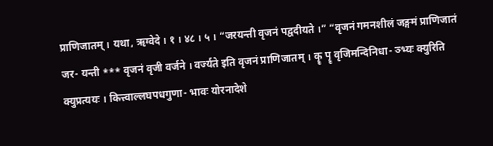प्राणिजातम् । यथा, ऋग्वेदे । १ । ४८ । ५ । “जरयन्ती वृजनं पद्वदीयते ।” “वृजनं गमनशीलं जङ्गमं प्राणिजातं जर- यन्ती *** वृजनं वृजी वर्जने । वर्ज्यते इति वृजनं प्राणिजातम् । कॄ पॄ वृजिमन्दिनिधा- ञ्भ्यः क्युरिति क्युप्रत्ययः । कित्त्वाल्लघपधगुणा- भावः योरनादेशे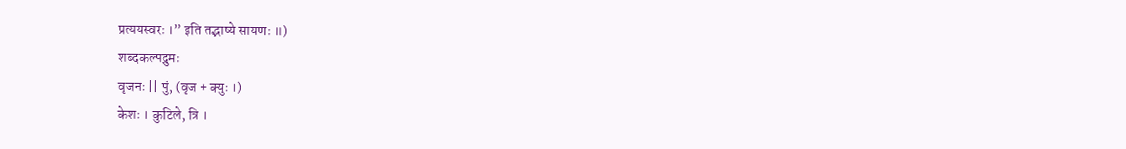प्रत्ययस्वरः ।” इति तद्भाष्ये सायणः ॥)
शब्दकल्पद्रुमः
वृजनः || पुं, (वृज + क्युः ।)
केशः । कुटिले, त्रि ।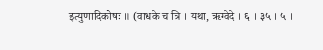इत्युणादिकोषः ॥ (वाधके च त्रि । यथा, ऋग्वेदे । ६ । ३५ । ५ ।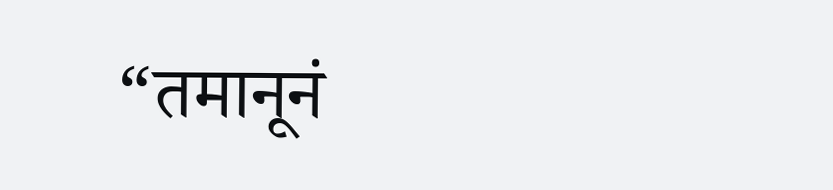“तमानूनं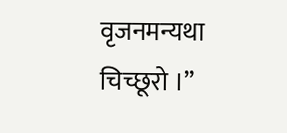वृजनमन्यथा चिच्छूरो ।”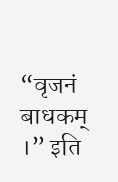“वृजनं बाधकम् ।” इति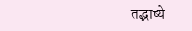तद्भाष्ये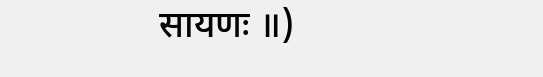सायणः ॥)